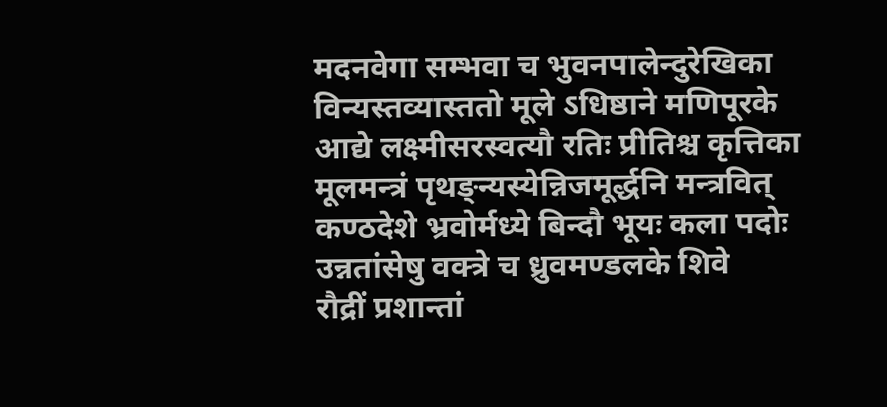मदनवेगा सम्भवा च भुवनपालेन्दुरेखिका
विन्यस्तव्यास्ततो मूले ऽधिष्ठाने मणिपूरके
आद्ये लक्ष्मीसरस्वत्यौ रतिः प्रीतिश्च कृत्तिका
मूलमन्त्रं पृथङ्न्यस्येन्निजमूर्द्धनि मन्त्रवित्
कण्ठदेशे भ्रवोर्मध्ये बिन्दौ भूयः कला पदोः
उन्नतांसेषु वक्त्रे च ध्रुवमण्डलके शिवे
रौद्रीं प्रशान्तां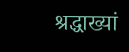श्रद्धाख्यां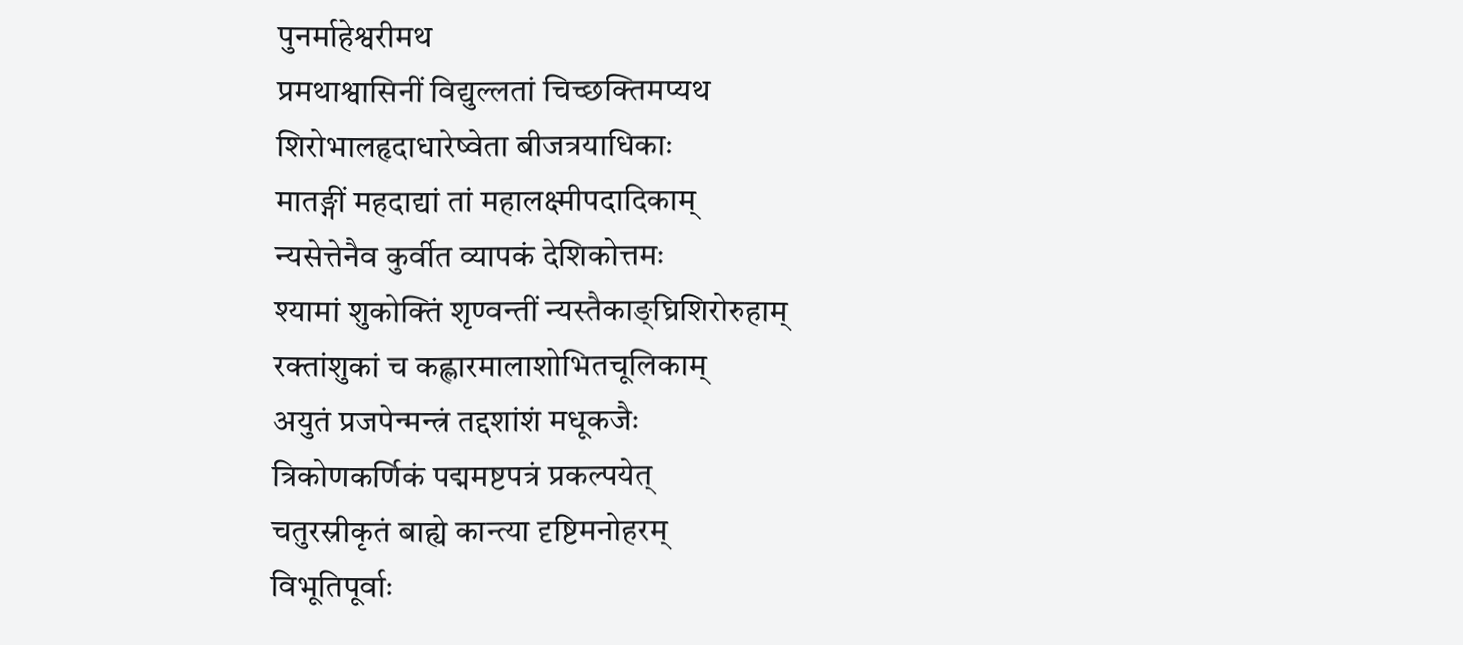पुनर्माहेश्वरीमथ
प्रमथाश्वासिनीं विद्युल्लतां चिच्छक्तिमप्यथ
शिरोभालहृदाधारेष्वेता बीजत्रयाधिकाः
मातङ्गीं महदाद्यां तां महालक्ष्मीपदादिकाम्
न्यसेत्तेनैव कुर्वीत व्यापकं देशिकोत्तमः
श्यामां शुकोक्तिं शृण्वन्तीं न्यस्तैकाङ्घ्रिशिरोरुहाम्
रक्तांशुकां च कह्लारमालाशोभितचूलिकाम्
अयुतं प्रजपेन्मन्त्रं तद्दशांशं मधूकजैः
त्रिकोणकर्णिकं पद्ममष्टपत्रं प्रकल्पयेत्
चतुरस्रीकृतं बाह्ये कान्त्या दृष्टिमनोहरम्
विभूतिपूर्वाः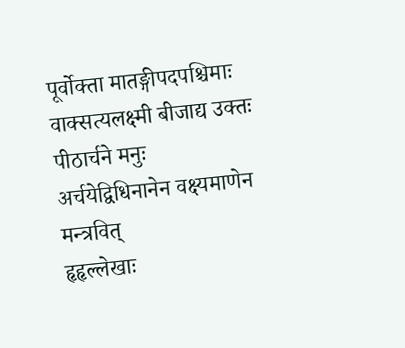पूर्वोक्ता मातङ्गीपदपश्चिमाः
वाक्सत्यलक्ष्मी बीजाद्य उक्तः पीठार्चने मनुः
अर्चयेद्विधिनानेन वक्ष्यमाणेन मन्त्रवित्
हृहृल्लेखाः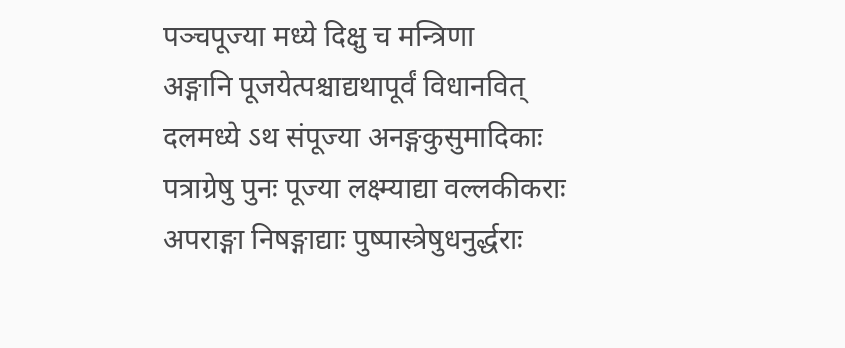पञ्चपूज्या मध्ये दिक्षु च मन्त्रिणा
अङ्गानि पूजयेत्पश्चाद्यथापूर्वं विधानवित्
दलमध्ये ऽथ संपूज्या अनङ्गकुसुमादिकाः
पत्राग्रेषु पुनः पूज्या लक्ष्म्याद्या वल्लकीकराः
अपराङ्गा निषङ्गाद्याः पुष्पास्त्रेषुधनुर्द्धराः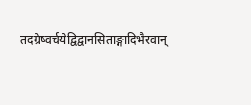तदग्रेष्वर्चयेद्विद्वानसिताङ्गादिभैरवान्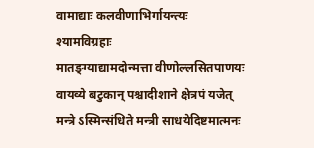वामाद्याः कलवीणाभिर्गायन्त्यः श्यामविग्रहाः
मातङ्ग्याद्यामदोन्मत्ता वीणोल्लसितपाणयः
वायव्ये बटुकान् पश्चादीशाने क्षेत्रपं यजेत्
मन्त्रे ऽस्मिन्संधिते मन्त्री साधयेदिष्टमात्मनः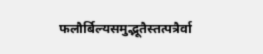फलौर्बिल्यसमुद्भूतैस्तत्पत्रैर्वा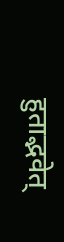हुताद्भवेत्